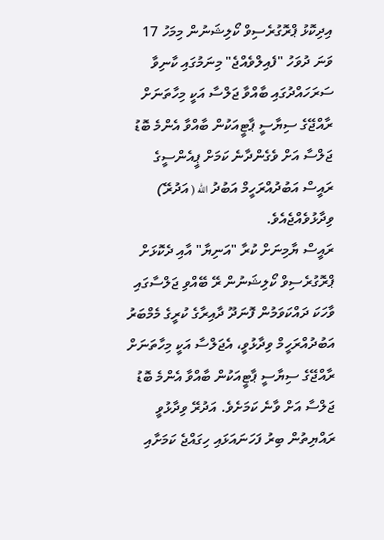އިދިކޮޅު ޕްރޮގުރެސިވް ކޯލިޝަނުން މިމަހު 17 ވަނަ ދުވަހު "ފެއިލްވެއްޖެ" މިނަމުގައި ކާނިވާ ސަރަހައްދުގައި ބާއްވާ ޖަލްސާ އަކީ މިހާތަނަށް ރާއްޖޭގެ ސިޔާސީ ޕާޓީއަކުން ބާއްވާ އެންމެ ބޮޑު ޖަލްސާ އަށް ވެގެންދާނެ ކަމަށް ޕީއެންސީގެ ރައީސް އަބުދުއްރަހީމް އަބުދު الله ( އަދުރޭ) ވިދާޅުވެއްޖެއެވެ.
ރައީސް ޔާމިނަށް ކުރާ "އަނިޔާ" އާއި ދެކޮޅަށް ޕްރޮގުރެސިވް ކޯލިޝަނުން ރޭ ބޭއްވި ޖަލްސާގައި ވާހަކަ ދައްކަވަމުން ފޮނަދޫ ދާއިރާގެ ކުރީގެ މެމްބަރު އަބުދުއްރަހީމް ވިދާޅުވީ، އެޖަލްސާ އަކީ މިހާތަނަށް ރާއްޖޭގެ ސިޔާސީ ޕާޓީއަކުން ބާއްވާ އެންމެ ބޮޑު ޖަލްސާ އަށް ވާނެ ކަމަށެވެ. އަދުރޭ ވިދާޅުވީ ރައްޔިތުން ބިރު ފަހަނައަޅައި ހިގައްޖެ ކަމަށާއި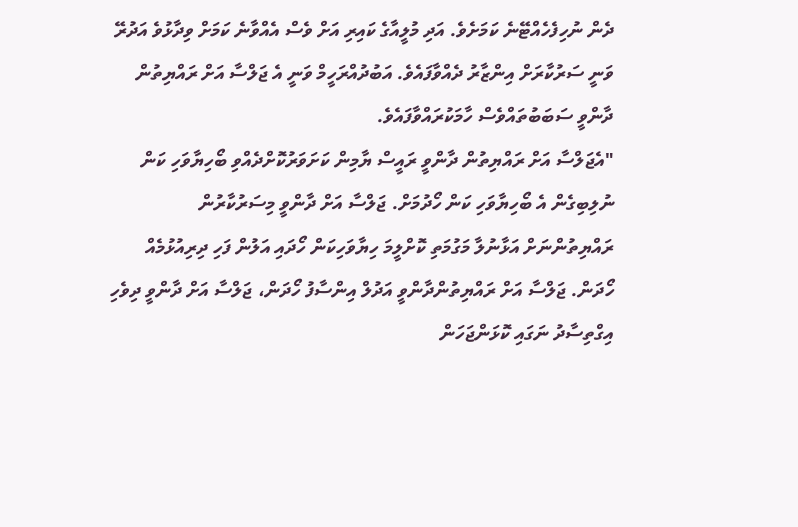ދެން ނުހިފެހެއްޓޭނެ ކަމަށެވެ. އަދި މުލީއާގެ ކައިރި އަށް ވެސް އެއްވާނެ ކަމަށް ވިދާޅުވެ އަދުރޭ ވަނީ ސަރުކާރަށް އިންޒާރު ދެއްވާފައެވެ. އަބުދުއްރަހީމް ވަނީ އެ ޖަލްސާ އަށް ރައްޔިތުން ދާންވީ ސަބަބުތައްވެސް ހާމަކުރައްވާފައެވެ.
"އެޖަލްސާ އަށް ރައްޔިތުން ދާންވީ ރައީސް ޔާމިން ކަށަވަރުކޮށްދެއްވި ބޯހިޔާވަހި ކަން ނުލިބިގެން އެ ބޯހިޔާވަހި ކަން ހޯދުމަށް. ޖަލްސާ އަށް ދާންވީ މިސަރުކާރުން ރައްޔިތުންނަށް އަޅާނުލާ މަގުމަތި ކޮށްލީމަ ހިޔާވަހިކަން ހޯދައި އަލުން ފަހި ދިރިއުޅުމެއް ހޯދަން. ޖަލްސާ އަށް ރައްޔިތުންދާންވީ އަދުލް އިންސާފު ހޯދަން، ޖަލްސާ އަށް ދާންވީ ދިވެހި އިގްތިސާދު ނަގައި ކޮޅަންޖަހަން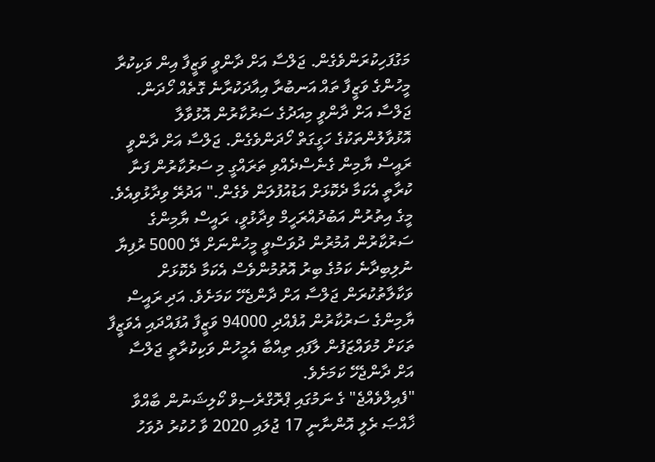މަގުފަހިކުރަންވެގެން. ޖަލްސާ އަށް ދާންވީ ވަޒީފާ އިން ވަކިކުރާ މީހުންގެ ވަޒީފާ ތައް އަނބުރާ އިއާދަކުރާނެ ގޮތެއް ހޯދަން. ޖަލްސާ އަށް ދާންވީ މިއަދުގެ ސަރުކާރުން އޮޅުވާލާ އޮޅުވާލުންތަކުގެ ހަގީގަތް ހޯދަންވެގެން. ޖަލްސާ އަށް ދާންވީ ރައީސް ޔާމިން ގެނެސްދެއްވި ތަރައްގީ މި ސަރުކާރުން ފަނާ ކުރާތީ އެކަމާ ދެކޮޅަށް އަޑުއުފުލަން ވެގެން." އަދުރޭ ވިދާޅުވިއެވެ.
މީގެ އިތުރުން އަބުދުއްރަހީމް ވިދާޅުވީ، ރައީސް ޔާމިންގެ ސަރުކާރުން އުމުރުން ދުވަސްވީ މީހުންނަށް ދޭ 5000 ރުފިޔާ ނުލިބިދާނެ ކަމުގެ ބިރު އޮތުމުންވެސް އެކަމާ ދެކޮޅަށް ވަކާލާތުކުރަން ޖަލްސާ އަށް ދާންޖެހޭ ކަމަށެވެ. އަދި ރައީސް ޔާމިންގެ ސަރުކާރުން އުފެއްދި 94000 ވަޒީފާ އުފައްދައި އެވަޒީފާ ތަކަށް މުވައްޒަފުން ލާފައި ތިއްބާ އެމީހުން ވަކިކުރާތީ ޖަލްސާ އަށް ދާންޖެހޭ ކަމަށެވެ.
"ފެއިލްވެއްޖެ" ގެ ނަމުގައި ޕްރޮގްރެސިވް ކޯލިޝަނުން ބާއްވާ ޚާއްޞަ ރެލީ އޮންނާނީ 17 ޖުލައި 2020 ވާ ހުކުރު ދުވަހު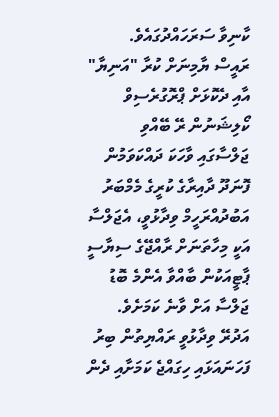ކާނިވާ ސަރަހައްދުގައެވެ.
ރައީސް ޔާމިނަށް ކުރާ "އަނިޔާ" އާއި ދެކޮޅަށް ޕްރޮގުރެސިވް ކޯލިޝަނުން ރޭ ބޭއްވި ޖަލްސާގައި ވާހަކަ ދައްކަވަމުން ފޮނަދޫ ދާއިރާގެ ކުރީގެ މެމްބަރު އަބުދުއްރަހީމް ވިދާޅުވީ، އެޖަލްސާ އަކީ މިހާތަނަށް ރާއްޖޭގެ ސިޔާސީ ޕާޓީއަކުން ބާއްވާ އެންމެ ބޮޑު ޖަލްސާ އަށް ވާނެ ކަމަށެވެ. އަދުރޭ ވިދާޅުވީ ރައްޔިތުން ބިރު ފަހަނައަޅައި ހިގައްޖެ ކަމަށާއި ދެން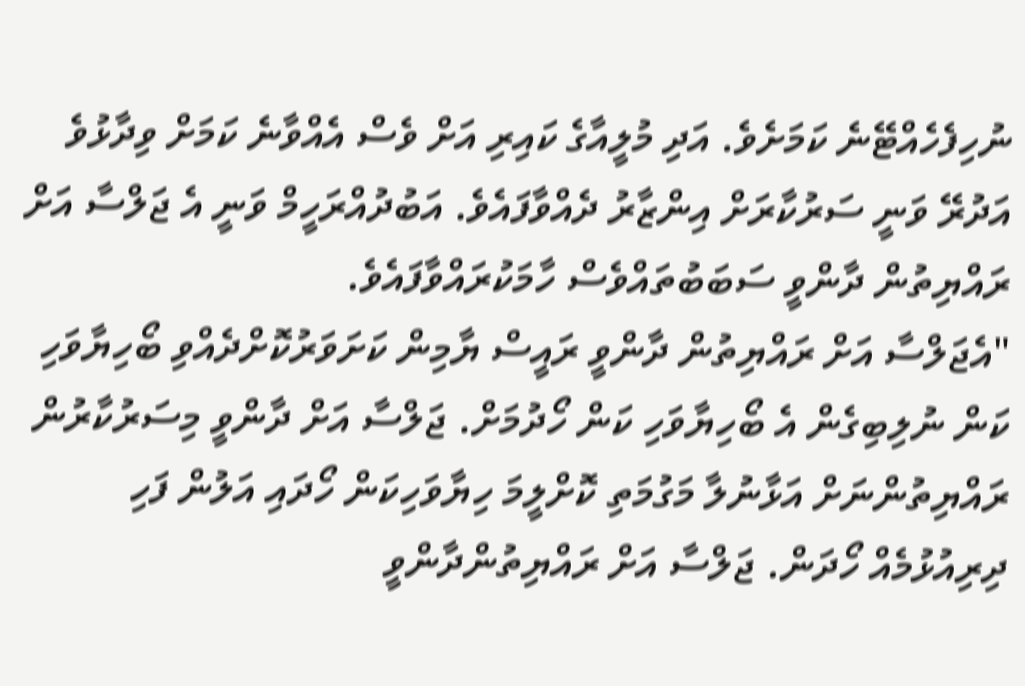ނުހިފެހެއްޓޭނެ ކަމަށެވެ. އަދި މުލީއާގެ ކައިރި އަށް ވެސް އެއްވާނެ ކަމަށް ވިދާޅުވެ އަދުރޭ ވަނީ ސަރުކާރަށް އިންޒާރު ދެއްވާފައެވެ. އަބުދުއްރަހީމް ވަނީ އެ ޖަލްސާ އަށް ރައްޔިތުން ދާންވީ ސަބަބުތައްވެސް ހާމަކުރައްވާފައެވެ.
"އެޖަލްސާ އަށް ރައްޔިތުން ދާންވީ ރައީސް ޔާމިން ކަށަވަރުކޮށްދެއްވި ބޯހިޔާވަހި ކަން ނުލިބިގެން އެ ބޯހިޔާވަހި ކަން ހޯދުމަށް. ޖަލްސާ އަށް ދާންވީ މިސަރުކާރުން ރައްޔިތުންނަށް އަޅާނުލާ މަގުމަތި ކޮށްލީމަ ހިޔާވަހިކަން ހޯދައި އަލުން ފަހި ދިރިއުޅުމެއް ހޯދަން. ޖަލްސާ އަށް ރައްޔިތުންދާންވީ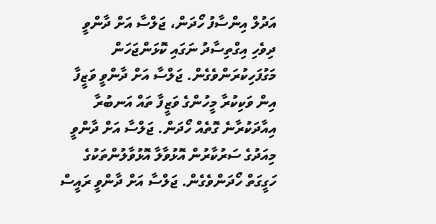އަދުލް އިންސާފު ހޯދަން، ޖަލްސާ އަށް ދާންވީ ދިވެހި އިގްތިސާދު ނަގައި ކޮޅަންޖަހަން މަގުފަހިކުރަންވެގެން. ޖަލްސާ އަށް ދާންވީ ވަޒީފާ އިން ވަކިކުރާ މީހުންގެ ވަޒީފާ ތައް އަނބުރާ އިއާދަކުރާނެ ގޮތެއް ހޯދަން. ޖަލްސާ އަށް ދާންވީ މިއަދުގެ ސަރުކާރުން އޮޅުވާލާ އޮޅުވާލުންތަކުގެ ހަގީގަތް ހޯދަންވެގެން. ޖަލްސާ އަށް ދާންވީ ރައީސް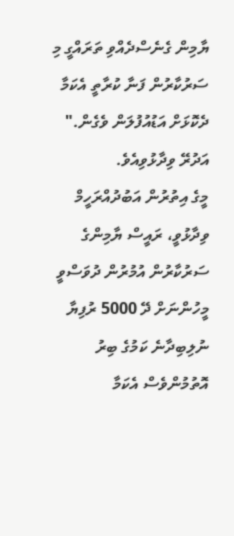ޔާމިން ގެނެސްދެއްވި ތަރައްގީ މި ސަރުކާރުން ފަނާ ކުރާތީ އެކަމާ ދެކޮޅަށް އަޑުއުފުލަން ވެގެން." އަދުރޭ ވިދާޅުވިއެވެ.
މީގެ އިތުރުން އަބުދުއްރަހީމް ވިދާޅުވީ، ރައީސް ޔާމިންގެ ސަރުކާރުން އުމުރުން ދުވަސްވީ މީހުންނަށް ދޭ 5000 ރުފިޔާ ނުލިބިދާނެ ކަމުގެ ބިރު އޮތުމުންވެސް އެކަމާ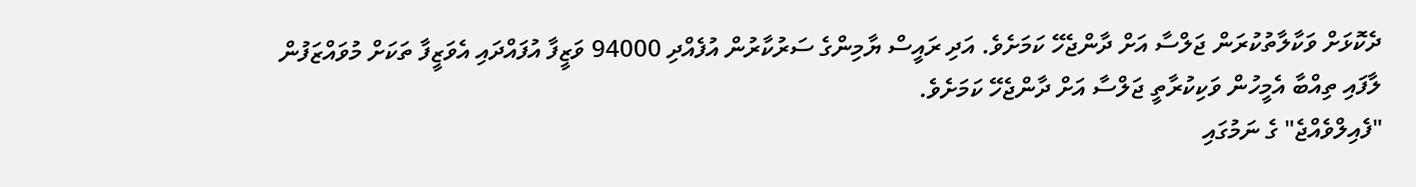ދެކޮޅަށް ވަކާލާތުކުރަން ޖަލްސާ އަށް ދާންޖެހޭ ކަމަށެވެ. އަދި ރައީސް ޔާމިންގެ ސަރުކާރުން އުފެއްދި 94000 ވަޒީފާ އުފައްދައި އެވަޒީފާ ތަކަށް މުވައްޒަފުން ލާފައި ތިއްބާ އެމީހުން ވަކިކުރާތީ ޖަލްސާ އަށް ދާންޖެހޭ ކަމަށެވެ.
"ފެއިލްވެއްޖެ" ގެ ނަމުގައި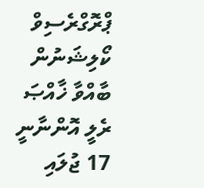ޕްރޮގްރެސިވް ކޯލިޝަނުން ބާއްވާ ޚާއްޞަ ރެލީ އޮންނާނީ 17 ޖުލައި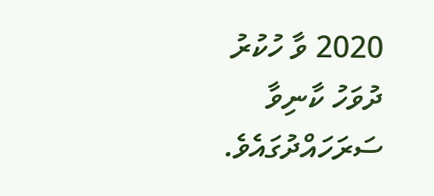2020 ވާ ހުކުރު ދުވަހު ކާނިވާ ސަރަހައްދުގައެވެ.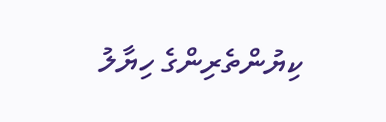ކިޔުންތެރިންގެ ހިޔާލު